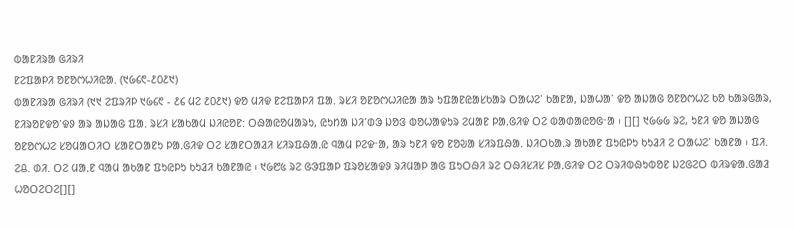ᱵᱟᱱᱤᱨᱟ ᱜᱤᱨᱤ
ᱱᱮᱯᱟᱞᱤ ᱚᱱᱚᱬᱦᱤᱭᱟ. (᱑᱙᱔᱖-᱒᱐᱒᱑)
ᱵᱟᱱᱤᱨᱟ ᱜᱤᱨᱤ (᱑᱑ ᱮᱯᱨᱤᱞ ᱑᱙᱔᱖ - ᱒᱔ ᱢᱮ ᱒᱐᱒᱑) ᱫᱚ ᱢᱤᱫ ᱱᱮᱯᱟᱞᱤ ᱯᱟ. ᱨᱥᱤ ᱚᱱᱚᱬᱦᱤᱭᱟ ᱟᱨ ᱩᱯᱟᱱᱭᱟᱥᱠᱟᱨ ᱛᱟᱦᱮᱸ ᱠᱟᱱᱟ, ᱡᱟᱦᱟᱸ ᱫᱚ ᱟᱡᱟᱜ ᱚᱱᱚᱬᱦᱮ ᱠᱚ ᱠᱟᱨᱜᱟᱨ, ᱱᱤᱨᱚᱱᱫᱚᱸᱫᱽ ᱟᱨ ᱟᱡᱟᱜ ᱯᱟ. ᱨᱥᱤ ᱥᱟᱠᱟᱢ ᱡᱤᱭᱚᱱ: ᱛᱷᱟᱭᱚᱢᱟᱨᱩ, ᱭᱩᱴᱟ ᱡᱤᱸᱰᱳ ᱡᱚᱝ ᱵᱚᱦᱟᱫᱩᱨ ᱮᱢᱟᱱ ᱞᱟᱹᱜᱤᱫ ᱛᱮ ᱵᱟᱰᱟᱭᱚᱜᱼᱟ ᱾ [][] ᱑᱙᱙᱙ ᱨᱮ, ᱩᱱᱤ ᱫᱚ ᱟᱡᱟᱜ ᱚᱱᱚᱬᱦᱮ ᱥᱚᱢᱟᱛᱤᱛ ᱥᱟᱱᱛᱟᱱᱩ ᱞᱟᱹᱜᱤᱫ ᱛᱮ ᱥᱟᱱᱛᱟᱲᱤ ᱥᱤᱨᱯᱷᱟᱹᱭ ᱧᱟᱢ ᱞᱮᱫᱼᱟ, ᱟᱨ ᱩᱱᱤ ᱫᱚ ᱱᱚᱶᱟ ᱥᱤᱨᱯᱷᱟᱹ ᱡᱤᱛᱠᱟᱹᱨ ᱟᱠᱟᱱ ᱯᱩᱭᱞᱩ ᱠᱩᱲᱤ ᱮ ᱛᱟᱦᱮᱸ ᱠᱟᱱᱟ ᱾ ᱯᱤ. ᱮᱪ. ᱰᱤ. ᱛᱮ ᱢᱟᱹᱱ ᱧᱟᱢ ᱟᱠᱟᱱ ᱯᱩᱭᱞᱩ ᱠᱩᱲᱤ ᱠᱟᱱᱟᱭ ᱾ ᱑᱙᱘᱕ ᱨᱮ ᱜᱳᱯᱟᱞ ᱯᱨᱚᱥᱟᱫᱽ ᱨᱤᱢᱟᱞ ᱟᱜ ᱯᱩᱛᱷᱤ ᱨᱮ ᱛᱷᱤᱥᱤᱥ ᱞᱟᱹᱜᱤᱫ ᱛᱮ ᱛᱨᱤᱵᱷᱩᱵᱚᱱ ᱡᱮᱜᱮᱛ ᱵᱤᱨᱫᱟᱹᱜᱟᱲ ᱦᱚᱛᱮᱛᱮ[][]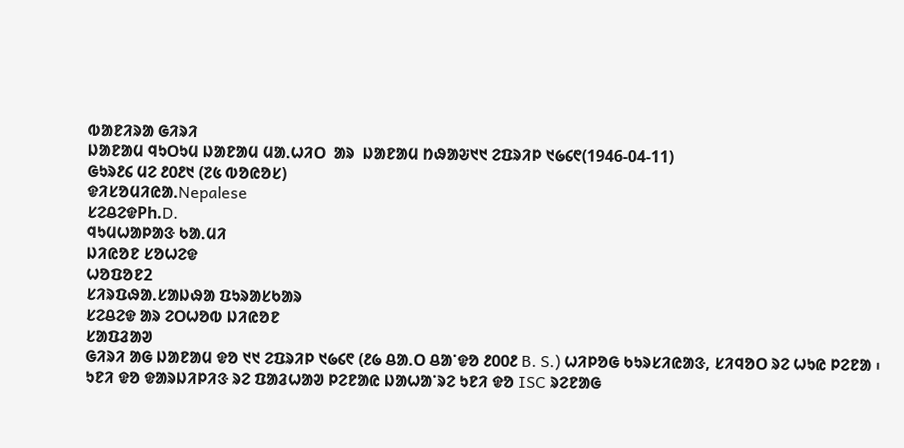ᱵᱟᱱᱤᱨᱟ ᱜᱤᱨᱤ
ᱡᱟᱱᱟᱢ ᱧᱩᱛᱩᱢ ᱡᱟᱱᱟᱢ ᱢᱟᱹᱦᱤᱛ  ᱟᱨ  ᱡᱟᱱᱟᱢ ᱴᱷᱟᱶ᱑᱑ ᱮᱯᱨᱤᱞ ᱑᱙᱔᱖(1946-04-11)
ᱜᱩᱨ᱒᱔ ᱢᱮ ᱒᱐᱒᱑ (᱗᱕ ᱵᱚᱭᱚᱥ)
ᱫᱤᱥᱚᱢᱤᱭᱟᱹNepalese
ᱥᱮᱪᱮᱫPh.D.
ᱧᱩᱢᱦᱟᱞᱟᱝ ᱠᱟᱹᱢᱤ
ᱡᱤᱭᱚᱱ ᱥᱚᱦᱮᱫ
ᱦᱚᱯᱚᱱ2
ᱥᱤᱨᱯᱷᱟᱹᱥᱟᱡᱷᱟ ᱯᱩᱨᱟᱥᱠᱟᱨ
ᱥᱮᱪᱮᱫ ᱟᱨ ᱮᱛᱦᱚᱵ ᱡᱤᱭᱚᱱ
ᱥᱟᱯᱲᱟᱣ
ᱜᱤᱨᱤ ᱟᱜ ᱡᱟᱱᱟᱢ ᱫᱚ ᱑᱑ ᱮᱯᱨᱤᱞ ᱑᱙᱔᱖ (᱒᱙ ᱪᱟᱹᱛ ᱪᱟᱸᱫᱚ ᱒᱐᱐᱒ B. S.) ᱦᱤᱞᱚᱜ ᱠᱩᱨᱥᱤᱭᱟᱝ, ᱥᱤᱧᱚᱛ ᱨᱮ ᱦᱩᱭ ᱞᱮᱱᱟ ᱾ ᱩᱱᱤ ᱫᱚ ᱫᱟᱨᱡᱤᱞᱤᱝ ᱨᱮ ᱯᱟᱲᱦᱟᱣ ᱞᱮᱱᱟᱭ ᱡᱟᱦᱟᱸᱨᱮ ᱩᱱᱤ ᱫᱚ ISC ᱨᱮᱱᱟᱜ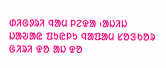ᱰᱤᱜᱽᱨᱤ ᱧᱟᱢ ᱞᱮᱫᱟ ᱾ᱟᱡᱤᱡ ᱡᱟᱶᱟᱭ ᱯᱩᱭᱞᱩ ᱧᱟᱯᱟᱢ ᱥᱚᱝᱠᱚᱨ ᱜᱤᱨᱤ ᱫᱚ ᱟᱡ ᱫᱚ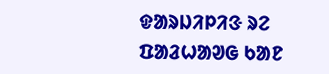ᱫᱟᱨᱡᱤᱞᱤᱝ ᱨᱮ ᱯᱟᱲᱦᱟᱣᱜ ᱠᱟᱱ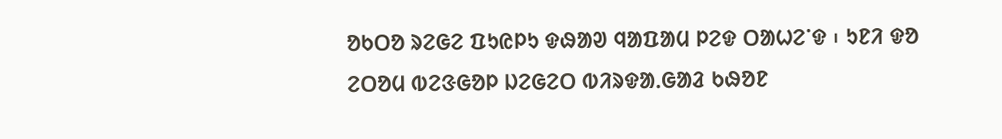ᱚᱠᱛᱚ ᱨᱮᱜᱮ ᱯᱩᱭᱞᱩ ᱫᱷᱟᱣ ᱧᱟᱯᱟᱢ ᱞᱮᱫ ᱛᱟᱦᱮᱸᱫ ᱾ ᱩᱱᱤ ᱫᱚ ᱮᱛᱚᱢ ᱵᱮᱝᱜᱚᱞ ᱡᱮᱜᱮᱛ ᱵᱤᱨᱫᱟᱹᱜᱟᱲ ᱠᱷᱚᱱ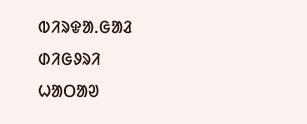ᱵᱤᱨᱫᱟᱹᱜᱟᱲ ᱰᱤᱜᱽᱨᱤ ᱦᱟᱛᱟᱣ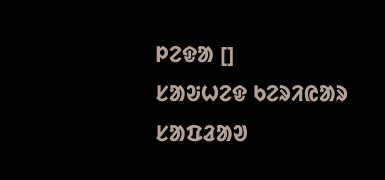ᱞᱮᱫᱟ []
ᱥᱟᱶᱦᱮᱫ ᱠᱮᱨᱤᱭᱟᱨ
ᱥᱟᱯᱲᱟᱣ